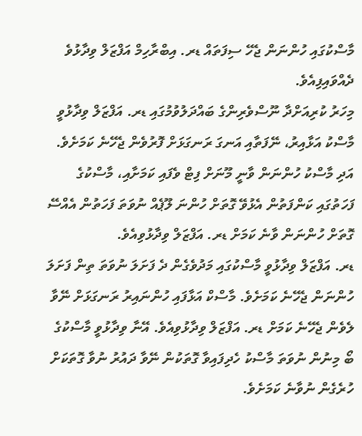މާސްކުގައި ހުންނަން ޖެހޭ ސިފަތައް ޑރ. އިބްރާހިމް އަފްޒަލް ވިދާޅުވެ ދެއްވައިފިއެވެ.
މިހަރު ކުރިއަށްދާ ނޫސްވެރިންގެ ބައްދަލުވުމުގައި ޑރ. އަފްޒަލް ވިދާޅުވީ މާސްކު އަޅާއިރު، ނޭފަތާއި އަނގަ ރަނގަޅަށް ފޮރުވެން ޖެހޭނެ ކަމަށެވެ. އަދި މާސްކު ހުންނަން ވާނީ މޫނަށް ފިޓް ވެފައި ކަމަށާއި، މާސްކުގެ ފަހަތުގައި ކަންފަތުން އެޅުވޭ ގޮތަށް ހުންނަ ލޫޕެއް ނުވަތަ ފަހަތުން އެއްސޭ ގޮތަށް ހުންނަން ވާނެ ކަމަށް ޑރ. އަފްޒަލް ވިދާޅުވިއެވެ.
ޑރ. އަފްޒަލް ވިދާޅުވީ މާސްކުގައި މަދުވެގެން ދެ ފަށަލަ ނުވަތަ ތިން ފަށަލަ ހުންނަން ޖެހޭނެ ކަމަށެވެ. މާސްކް އަޅާފައި ހުންނައިރު ރަނގަޅަށް ނޭވާ ލެވެން ޖެހޭނެ ކަމަށް ޑރ. އަފްޒަލް ވިދާޅުވިއެވެ. އޭނާ ވިދާޅުވީ މާސްކުގެ ބޯ މިނުން ނުވަތަ މާސްކު ހެދިފައިވާ ގޮތަކުން ނޭވާ ދައުރު ނުވާ ގޮތަކަށް ހުރެގެން ނުވާނެ ކަމަށެވެ.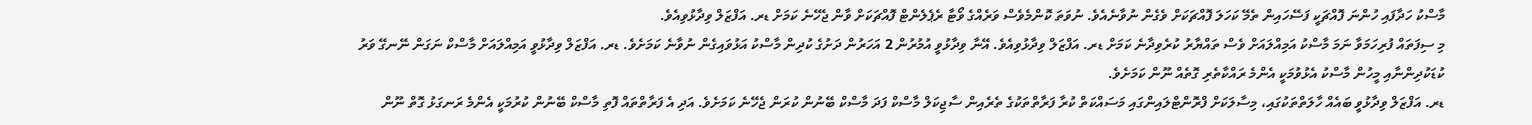މާސްކު ހަދާފައި ހުންނަ ފޮއްޗަކީ ފަސޭހައިން ތެމޭ ކަހަލަ ފޮއްޗަކަށް ވެގެން ނުވާނެއެވެ. ނުވަތަ ކޮންމެވެސް ވަރެއްގެ ވޯޓާ ރެޕެލެންޓް ފޮއްޗަކަށް ވާން ޖެހޭނެ ކަމަށް ޑރ. އަފްޒަލް ވިދާޅުވިއެވެ.
މި ސިފަތައް ފުރިހަމަވާ ނަމަ މާސްކު އަމިއްލައަށް ވެސް ތައްޔާރު ކުރެވިދާނެ ކަމަށް ޑރ. އަފްޒަލް ވިދާޅުވިއެވެ. އޭނާ ވިދާޅުވީ އުމުރުން 2 އަހަރުން ދަށުގެ ކުދިން މާސްކު އަޅުވައިގެން ނުވާނެ ކަމަށެވެ. ޑރ. އަފްޒަލް ވިދާޅުވީ އަމިއްލައަށް މާސްކް ނަގަން ނޭނގޭ ވަރު ކުޑަކުދިންނާއި މީހުން މާސްކު އެޅުވުމަކީ އެންމެ ރައްކާތެރި ގޮތެއް ނޫން ކަމަށެވެ.
ޑރ. އަފްޒަލް ވިދާޅުވީ ބައެއް ހާލަތްތަކުގައި، މިސާލަކަށް ފްރޮންޓްލައިންގައި މަސައްކަތް ކުރާ ފަރާތްތަކުގެ ތެރެއިން ސާޖިކަލް މާސްކް ފަދަ މާސްކް ބޭނުން ކުރަން ޖެހޭނެ ކަމަށެވެ. އަދި އެ ފަރާތްތައް ފޮތި މާސްކް ބޭނުން ކުރުމަކީ އެންމެ ރަނގަޅު ގޮތް ނޫން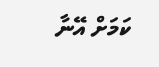ކަމަށް އޭނާ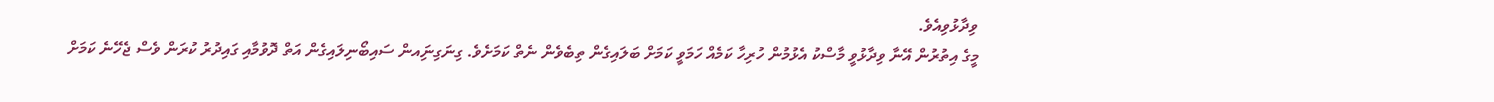ވިދާޅުވިއެވެ.
މީގެ އިތުރުން އޭނާ ވިދާޅުވީ މާސްކު އެޅުމުން ހުރިހާ ކަމެއް ހަމަވީ ކަމަށް ބަލައިގެން ތިބެވެން ނެތް ކަމަށެވެ. ގިނަގިނަިއން ސައިބޯނިލައިގެން އަތް ދޮވުމާއި ގައިދުރު ކުރަން ވެސް ޖެހޭނެ ކަމަށް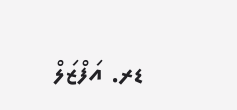ޑރ. އަފްޒަލް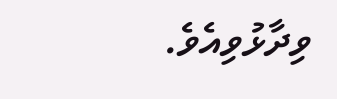ވިދާޅުވިއެވެ.